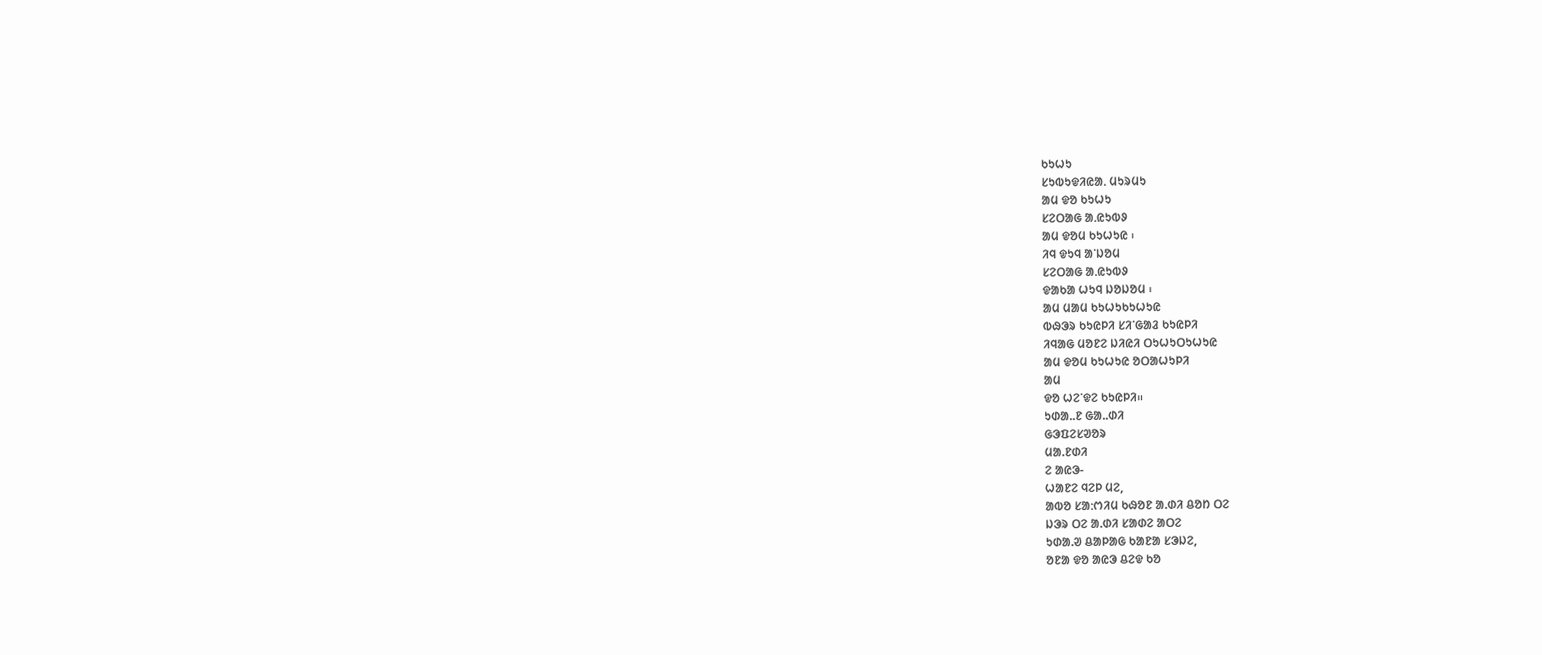ᱠᱩᱦᱩ
ᱥᱩᱵᱩᱫᱤᱭᱟᱹ ᱢᱩᱨᱢᱩ
ᱟᱢ ᱫᱚ ᱠᱩᱦᱩ
ᱥᱮᱛᱟᱜ ᱟᱹᱭᱩᱵᱽ
ᱟᱢ ᱫᱚᱢ ᱠᱩᱦᱩᱭ ᱾
ᱤᱧ ᱫᱩᱧ ᱟᱸᱡᱚᱢ
ᱥᱮᱛᱟᱜ ᱟᱹᱭᱩᱵᱽ
ᱫᱟᱠᱟ ᱦᱩᱧ ᱡᱚᱡᱚᱢ ᱾
ᱟᱢ ᱢᱟᱢ ᱠᱩᱦᱩᱠᱩᱦᱩᱭ
ᱵᱷᱳᱨ ᱠᱩᱭᱞᱤ ᱥᱤᱸᱜᱟᱲ ᱠᱩᱭᱞᱤ
ᱤᱧᱟᱜ ᱢᱚᱱᱮ ᱡᱤᱭᱤ ᱛᱩᱦᱩᱛᱩᱦᱩᱭ
ᱟᱢ ᱫᱚᱢ ᱠᱩᱦᱩᱭ ᱚᱛᱟᱦᱩᱞᱤ
ᱟᱢ
ᱫᱚ ᱦᱮᱸᱫᱮ ᱠᱩᱭᱞᱤ᱿
ᱩᱰᱟ..ᱱ ᱜᱟ..ᱰᱤ
ᱜᱳᱯᱮᱥᱣᱚᱨ
ᱢᱟ.ᱱᱰᱤ
ᱮ ᱟᱭᱳ-
ᱦᱟᱱᱮ ᱧᱮᱞ ᱢᱮ,
ᱟᱵᱚ ᱥᱟᱺᱬᱤᱢ ᱠᱷᱚᱱ ᱟ.ᱰᱤ ᱪᱚᱴ ᱛᱮ
ᱡᱳᱨ ᱛᱮ ᱟ.ᱰᱤ ᱥᱟᱰᱮ ᱟᱛᱮ
ᱩᱰᱟ.ᱣ ᱪᱟᱞᱟᱜ ᱠᱟᱱᱟ ᱥᱳᱡᱮ,
ᱚᱱᱟ ᱫᱚ ᱟᱭᱳ ᱪᱮᱫ ᱠᱚ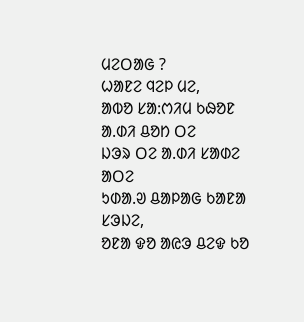ᱢᱮᱛᱟᱜ ?
ᱦᱟᱱᱮ ᱧᱮᱞ ᱢᱮ,
ᱟᱵᱚ ᱥᱟᱺᱬᱤᱢ ᱠᱷᱚᱱ ᱟ.ᱰᱤ ᱪᱚᱴ ᱛᱮ
ᱡᱳᱨ ᱛᱮ ᱟ.ᱰᱤ ᱥᱟᱰᱮ ᱟᱛᱮ
ᱩᱰᱟ.ᱣ ᱪᱟᱞᱟᱜ ᱠᱟᱱᱟ ᱥᱳᱡᱮ,
ᱚᱱᱟ ᱫᱚ ᱟᱭᱳ ᱪᱮᱫ ᱠᱚ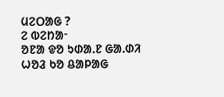ᱢᱮᱛᱟᱜ ?
ᱮ ᱵᱮᱴᱟᱼ
ᱚᱱᱟ ᱫᱚ ᱩᱰᱟ.ᱱ ᱜᱟ.ᱰᱤ
ᱦᱚᱲ ᱠᱚ ᱪᱟᱞᱟᱜ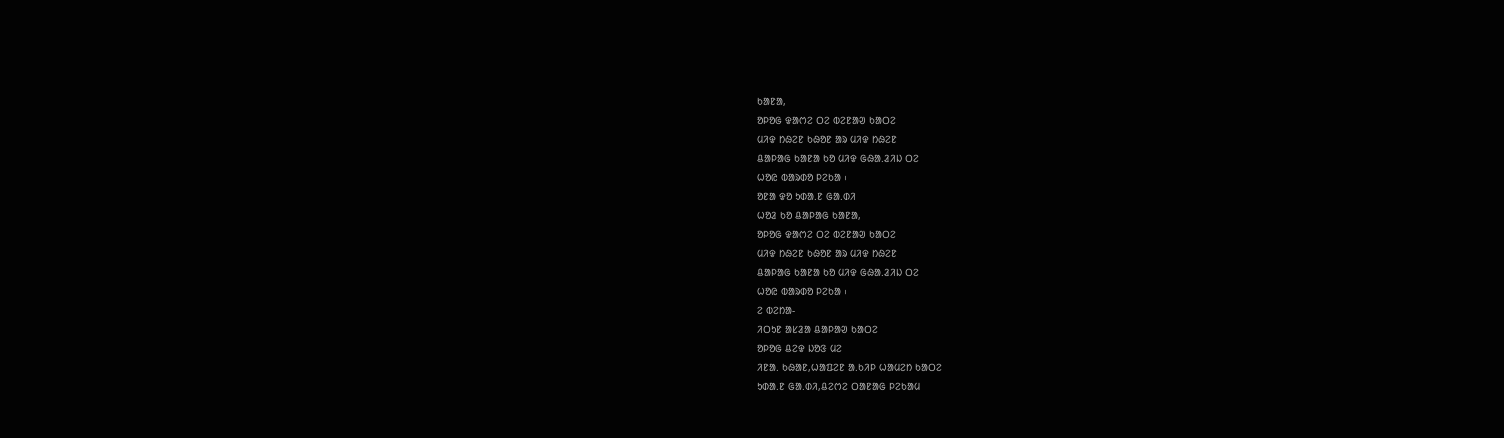ᱠᱟᱱᱟ,
ᱚᱞᱚᱜ ᱫᱟᱬᱮ ᱛᱮ ᱵᱮᱱᱟᱣ ᱠᱟᱛᱮ
ᱢᱤᱫ ᱴᱷᱮᱱ ᱠᱷᱚᱱ ᱟᱨ ᱢᱤᱫ ᱴᱷᱮᱱ
ᱪᱟᱞᱟᱜ ᱠᱟᱱᱟ ᱠᱚ ᱢᱤᱫ ᱜᱷᱟ.ᱲᱤᱡ ᱛᱮ
ᱦᱚᱭ ᱵᱟᱨᱰᱚ ᱞᱮᱠᱟ ᱾
ᱚᱱᱟ ᱫᱚ ᱩᱰᱟ.ᱱ ᱜᱟ.ᱰᱤ
ᱦᱚᱲ ᱠᱚ ᱪᱟᱞᱟᱜ ᱠᱟᱱᱟ,
ᱚᱞᱚᱜ ᱫᱟᱬᱮ ᱛᱮ ᱵᱮᱱᱟᱣ ᱠᱟᱛᱮ
ᱢᱤᱫ ᱴᱷᱮᱱ ᱠᱷᱚᱱ ᱟᱨ ᱢᱤᱫ ᱴᱷᱮᱱ
ᱪᱟᱞᱟᱜ ᱠᱟᱱᱟ ᱠᱚ ᱢᱤᱫ ᱜᱷᱟ.ᱲᱤᱡ ᱛᱮ
ᱦᱚᱭ ᱵᱟᱨᱰᱚ ᱞᱮᱠᱟ ᱾
ᱮ ᱵᱮᱴᱟ-
ᱤᱛᱩᱱ ᱟᱥᱲᱟ ᱪᱟᱞᱟᱣ ᱠᱟᱛᱮ
ᱚᱞᱚᱜ ᱪᱮᱫ ᱡᱚᱝ ᱢᱮ
ᱤᱱᱟ. ᱠᱷᱟᱱ,ᱦᱟᱯᱮᱱ ᱟ.ᱠᱤᱞ ᱦᱟᱢᱮᱴ ᱠᱟᱛᱮ
ᱩᱰᱟ.ᱱ ᱜᱟ.ᱰᱤ,ᱪᱮᱬᱮ ᱛᱟᱱᱟᱜ ᱞᱮᱠᱟᱢ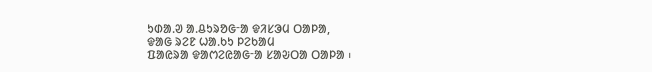ᱩᱰᱟ.ᱣ ᱟ.ᱪᱩᱨᱚᱜᱼᱟ ᱫᱤᱥᱳᱢ ᱛᱟᱞᱟ,
ᱫᱟᱜ ᱨᱮᱱ ᱦᱟ.ᱠᱩ ᱞᱮᱠᱟᱢ
ᱯᱟᱭᱨᱟ ᱫᱟᱬᱮᱭᱟᱜᱼᱟ ᱥᱟᱶᱛᱟ ᱛᱟᱞᱟ ᱾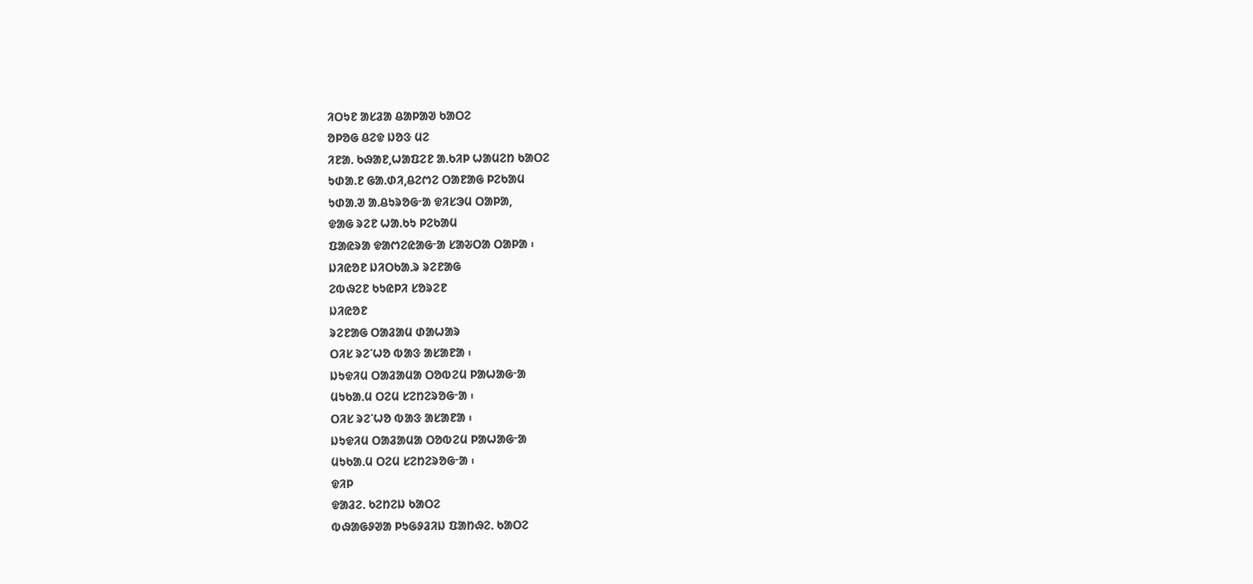ᱤᱛᱩᱱ ᱟᱥᱲᱟ ᱪᱟᱞᱟᱣ ᱠᱟᱛᱮ
ᱚᱞᱚᱜ ᱪᱮᱫ ᱡᱚᱝ ᱢᱮ
ᱤᱱᱟ. ᱠᱷᱟᱱ,ᱦᱟᱯᱮᱱ ᱟ.ᱠᱤᱞ ᱦᱟᱢᱮᱴ ᱠᱟᱛᱮ
ᱩᱰᱟ.ᱱ ᱜᱟ.ᱰᱤ,ᱪᱮᱬᱮ ᱛᱟᱱᱟᱜ ᱞᱮᱠᱟᱢ
ᱩᱰᱟ.ᱣ ᱟ.ᱪᱩᱨᱚᱜᱼᱟ ᱫᱤᱥᱳᱢ ᱛᱟᱞᱟ,
ᱫᱟᱜ ᱨᱮᱱ ᱦᱟ.ᱠᱩ ᱞᱮᱠᱟᱢ
ᱯᱟᱭᱨᱟ ᱫᱟᱬᱮᱭᱟᱜᱼᱟ ᱥᱟᱶᱛᱟ ᱛᱟᱞᱟ ᱾
ᱡᱤᱭᱚᱱ ᱡᱤᱛᱠᱟᱹᱨ ᱨᱮᱱᱟᱜ
ᱮᱵᱷᱮᱱ ᱠᱩᱭᱞᱤ ᱥᱚᱨᱮᱱ
ᱡᱤᱭᱚᱱ
ᱨᱮᱱᱟᱜ ᱛᱟᱲᱟᱢ ᱰᱟᱦᱟᱨ
ᱛᱤᱥ ᱨᱮᱸᱦᱚ ᱵᱟᱝ ᱟᱥᱟᱱᱟ ᱾
ᱡᱩᱫᱤᱢ ᱛᱟᱲᱟᱢᱟ ᱛᱚᱵᱮᱢ ᱞᱟᱦᱟᱜᱼᱟ
ᱢᱩᱠᱟᱹᱢ ᱛᱮᱢ ᱥᱮᱴᱮᱨᱚᱜᱼᱟ ᱾
ᱛᱤᱥ ᱨᱮᱸᱦᱚ ᱵᱟᱝ ᱟᱥᱟᱱᱟ ᱾
ᱡᱩᱫᱤᱢ ᱛᱟᱲᱟᱢᱟ ᱛᱚᱵᱮᱢ ᱞᱟᱦᱟᱜᱼᱟ
ᱢᱩᱠᱟᱹᱢ ᱛᱮᱢ ᱥᱮᱴᱮᱨᱚᱜᱼᱟ ᱾
ᱫᱤᱞ
ᱫᱟᱲᱮᱹ ᱠᱮᱴᱮᱡ ᱠᱟᱛᱮ
ᱵᱷᱟᱜᱽᱣᱟ ᱞᱩᱜᱽᱲᱤᱡ ᱯᱟᱴᱷᱮᱹ ᱠᱟᱛᱮ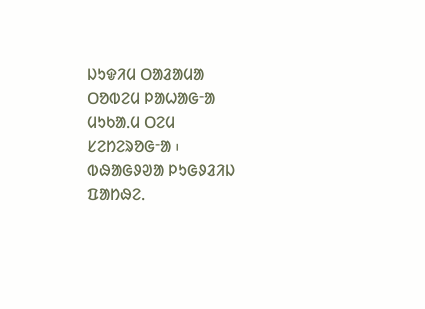ᱡᱩᱫᱤᱢ ᱛᱟᱲᱟᱢᱟ ᱛᱚᱵᱮᱢ ᱞᱟᱦᱟᱜᱼᱟ
ᱢᱩᱠᱟᱹᱢ ᱛᱮᱢ ᱥᱮᱴᱮᱨᱚᱜᱼᱟ ᱾
ᱵᱷᱟᱜᱽᱣᱟ ᱞᱩᱜᱽᱲᱤᱡ ᱯᱟᱴᱷᱮᱹ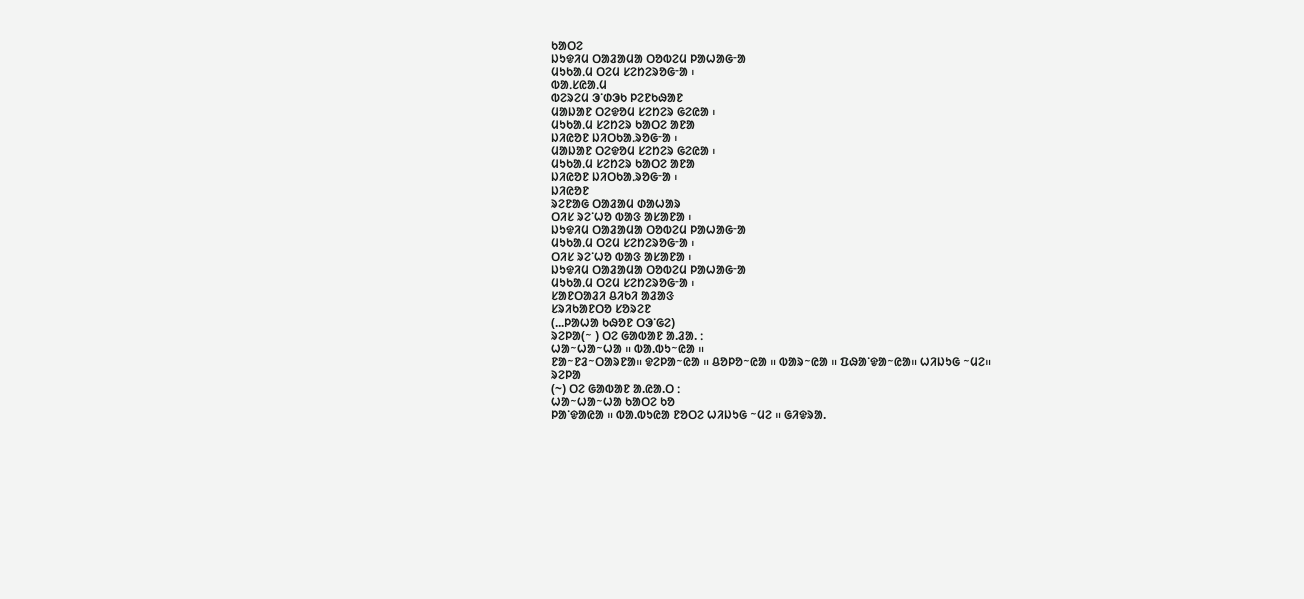ᱠᱟᱛᱮ
ᱡᱩᱫᱤᱢ ᱛᱟᱲᱟᱢᱟ ᱛᱚᱵᱮᱢ ᱞᱟᱦᱟᱜᱼᱟ
ᱢᱩᱠᱟᱹᱢ ᱛᱮᱢ ᱥᱮᱴᱮᱨᱚᱜᱼᱟ ᱾
ᱵᱟᱹᱥᱭᱟᱹᱢ
ᱵᱮᱨᱮᱢ ᱳᱸᱰᱳᱠ ᱞᱮᱱᱠᱷᱟᱱ
ᱢᱟᱡᱟᱱ ᱛᱮᱫᱚᱢ ᱥᱮᱴᱮᱨ ᱜᱮᱭᱟ ᱾
ᱢᱩᱠᱟᱹᱢ ᱥᱮᱴᱮᱨ ᱠᱟᱛᱮ ᱟᱱᱟ
ᱡᱤᱭᱚᱱ ᱡᱤᱛᱠᱟᱹᱨᱚᱜᱼᱟ ᱾
ᱢᱟᱡᱟᱱ ᱛᱮᱫᱚᱢ ᱥᱮᱴᱮᱨ ᱜᱮᱭᱟ ᱾
ᱢᱩᱠᱟᱹᱢ ᱥᱮᱴᱮᱨ ᱠᱟᱛᱮ ᱟᱱᱟ
ᱡᱤᱭᱚᱱ ᱡᱤᱛᱠᱟᱹᱨᱚᱜᱼᱟ ᱾
ᱡᱤᱭᱚᱱ
ᱨᱮᱱᱟᱜ ᱛᱟᱲᱟᱢ ᱰᱟᱦᱟᱨ
ᱛᱤᱥ ᱨᱮᱸᱦᱚ ᱵᱟᱝ ᱟᱥᱟᱱᱟ ᱾
ᱡᱩᱫᱤᱢ ᱛᱟᱲᱟᱢᱟ ᱛᱚᱵᱮᱢ ᱞᱟᱦᱟᱜᱼᱟ
ᱢᱩᱠᱟᱹᱢ ᱛᱮᱢ ᱥᱮᱴᱮᱨᱚᱜᱼᱟ ᱾
ᱛᱤᱥ ᱨᱮᱸᱦᱚ ᱵᱟᱝ ᱟᱥᱟᱱᱟ ᱾
ᱡᱩᱫᱤᱢ ᱛᱟᱲᱟᱢᱟ ᱛᱚᱵᱮᱢ ᱞᱟᱦᱟᱜᱼᱟ
ᱢᱩᱠᱟᱹᱢ ᱛᱮᱢ ᱥᱮᱴᱮᱨᱚᱜᱼᱟ ᱾
ᱥᱟᱱᱛᱟᱲᱤ ᱪᱤᱠᱤ ᱟᱲᱟᱝ
ᱥᱨᱤᱠᱟᱱᱛᱚ ᱥᱚᱨᱮᱱ
(...ᱞᱟᱦᱟ ᱠᱷᱚᱱ ᱛᱳᱸᱜᱮ)
ᱨᱮᱞᱟ(ᱻ ) ᱛᱮ ᱜᱟᱵᱟᱱ ᱟ.ᱲᱟ. ᱺ
ᱦᱟᱻᱦᱟᱻᱦᱟ ᱿ ᱵᱟ.ᱵᱩᱻᱭᱟ ᱿
ᱱᱟᱻᱱᱲᱻᱛᱟᱨᱱᱟ᱿ ᱫᱮᱞᱟᱻᱭᱟ ᱿ ᱪᱚᱞᱚᱻᱭᱟ ᱿ ᱵᱟᱨᱻᱭᱟ ᱿ ᱯᱷᱟᱸᱫᱟᱻᱭᱟ᱿ ᱦᱤᱡᱩᱜ ᱻᱢᱮ᱿
ᱨᱮᱞᱟ
(~) ᱛᱮ ᱜᱟᱵᱟᱱ ᱟ.ᱭᱟ.ᱛ ᱺ
ᱦᱟᱻᱦᱟᱻᱦᱟ ᱠᱟᱛᱮ ᱠᱚ
ᱞᱟᱸᱫᱟᱭᱟ ᱿ ᱵᱟ.ᱵᱩᱭᱟ ᱱᱚᱛᱮ ᱦᱤᱡᱩᱜ ᱻᱢᱮ ᱿ ᱜᱤᱫᱨᱟ.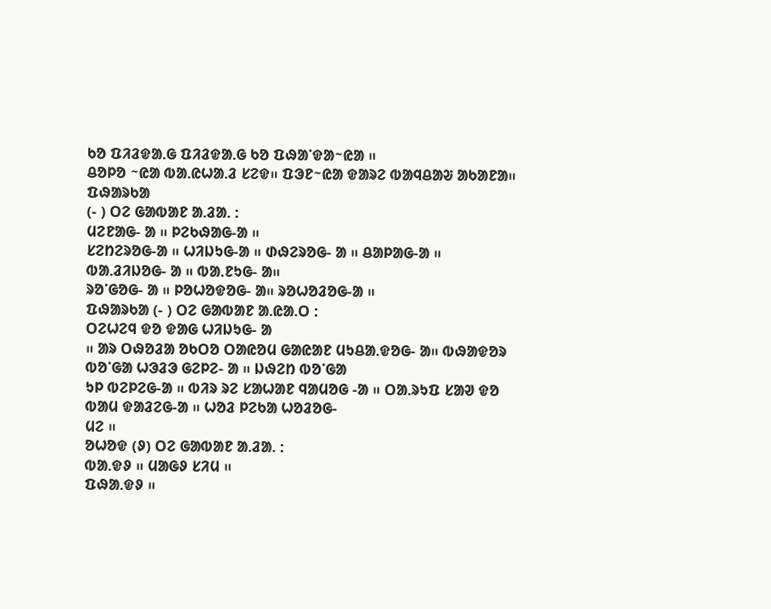ᱠᱚ ᱯᱤᱲᱫᱟ.ᱜ ᱯᱤᱲᱫᱟ.ᱜ ᱠᱚ ᱯᱷᱟᱸᱫᱟᱻᱭᱟ ᱿
ᱪᱚᱞᱚ ᱻᱭᱟ ᱵᱟ.ᱭᱦᱟ.ᱲ ᱥᱮᱫ᱿ ᱯᱳᱱᱻᱭᱟ ᱫᱟᱨᱮ ᱵᱟᱧᱪᱟᱶ ᱟᱠᱟᱱᱟ᱿
ᱯᱷᱟᱨᱠᱟ
(- ) ᱛᱮ ᱜᱟᱵᱟᱱ ᱟ.ᱲᱟ. ᱺ
ᱢᱮᱱᱟᱜ- ᱟ ᱿ ᱞᱮᱠᱷᱟᱜ-ᱟ ᱿
ᱥᱮᱴᱮᱨᱚᱜ-ᱟ ᱿ ᱦᱤᱡᱩᱜ-ᱟ ᱿ ᱰᱷᱮᱨᱚᱜ- ᱟ ᱿ ᱪᱟᱞᱟᱜ-ᱟ ᱿ ᱵᱟ.ᱲᱤᱡᱚᱜ- ᱟ ᱿ ᱵᱟ.ᱱᱩᱜ- ᱟ᱿
ᱨᱚᱸᱜᱚᱜ- ᱟ ᱿ ᱞᱚᱦᱚᱫᱚᱜ- ᱟ᱿ ᱨᱚᱦᱚᱲᱚᱜ-ᱟ ᱿
ᱯᱷᱟᱨᱠᱟ (- ) ᱛᱮ ᱜᱟᱵᱟᱱ ᱟ.ᱭᱟ.ᱛ ᱺ
ᱛᱮᱦᱮᱧ ᱫᱚ ᱫᱟᱜ ᱦᱤᱡᱩᱜ- ᱟ
᱿ ᱟᱨ ᱛᱷᱚᱲᱟ ᱚᱠᱛᱚ ᱛᱟᱭᱚᱢ ᱜᱟᱭᱟᱱ ᱢᱩᱪᱟ.ᱫᱚᱜ- ᱟ᱿ ᱵᱷᱟᱫᱚᱨ ᱵᱚᱸᱜᱟ ᱦᱳᱲᱳ ᱜᱮᱞᱮ- ᱟ ᱿ ᱡᱷᱮᱴ ᱵᱚᱸᱜᱟ
ᱩᱞ ᱵᱮᱞᱮᱜ-ᱟ ᱿ ᱵᱤᱨ ᱨᱮ ᱥᱟᱦᱟᱱ ᱧᱟᱢᱚᱜ -ᱟ ᱿ ᱛᱟ.ᱨᱩᱯ ᱥᱟᱣ ᱫᱚ ᱵᱟᱢ ᱫᱟᱲᱮᱜ-ᱟ ᱿ ᱦᱚᱲ ᱞᱮᱠᱟ ᱦᱚᱲᱚᱜ-
ᱢᱮ ᱿
ᱚᱦᱚᱫ (ᱽ) ᱛᱮ ᱜᱟᱵᱟᱱ ᱟ.ᱲᱟ. ᱺ
ᱵᱟ.ᱫᱽ ᱿ ᱢᱟᱜᱽ ᱥᱤᱢ ᱿
ᱯᱷᱟ.ᱫᱽ ᱿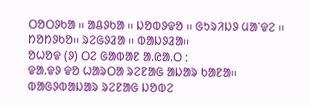ᱛᱚᱛᱽᱠᱟ ᱿ ᱟᱪᱽᱠᱟ ᱿ ᱡᱚᱵᱽᱫᱚ ᱿ ᱜᱩᱨᱤᱡᱽ ᱢᱟᱸᱫᱮ ᱿ ᱴᱚᱴᱽᱠᱚ᱿ ᱨᱮᱜᱽᱲᱟ ᱿ ᱵᱟᱡᱽᱲᱟ᱿
ᱚᱦᱚᱫ (ᱽ) ᱛᱮ ᱜᱟᱵᱟᱱ ᱟ.ᱭᱟ.ᱛ ᱺ
ᱫᱟ.ᱫᱽ ᱫᱚ ᱦᱟᱨᱛᱟ ᱨᱮᱱᱟᱜ ᱟᱡᱟᱨ ᱠᱟᱱᱟ᱿ ᱵᱟᱜᱽᱵᱟᱡᱟᱨ ᱨᱮᱱᱟᱜ ᱡᱚᱵᱮ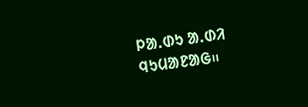ᱞᱟ.ᱰᱩ ᱟ.ᱰᱤ ᱧᱩᱢᱟᱱᱟᱜ᱿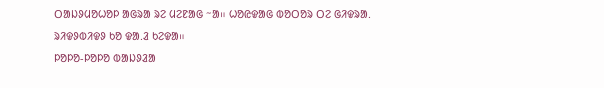ᱛᱟᱡᱽᱢᱚᱦᱚᱞ ᱟᱜᱨᱟ ᱨᱮ ᱢᱮᱱᱟᱜ ᱻᱟ᱿ ᱦᱚᱭᱫᱟᱜ ᱵᱚᱛᱚᱨ ᱛᱮ ᱜᱤᱫᱨᱟ. ᱨᱤᱫᱽᱵᱤᱫᱽ ᱠᱚ ᱫᱟ.ᱲ ᱠᱮᱫᱟ᱿
ᱞᱚᱞᱚ-ᱞᱚᱞᱚ ᱵᱟᱡᱽᱲᱟ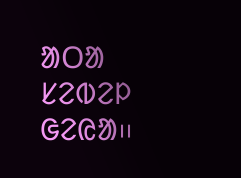ᱟᱛᱟ ᱥᱮᱵᱮᱞ ᱜᱮᱭᱟ᱿